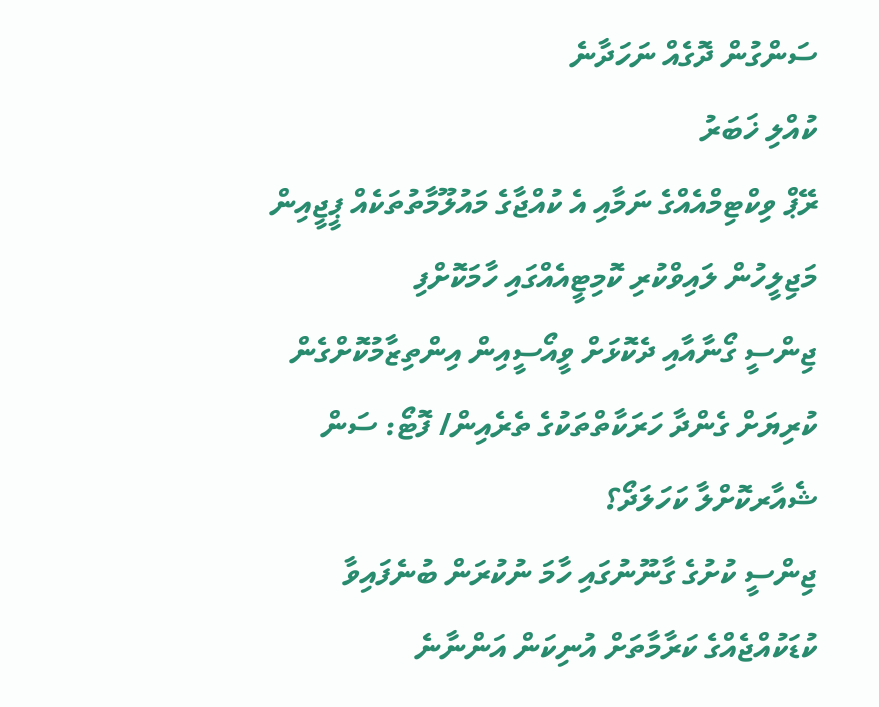ސަންގުން ދޮގެއް ނަހަދާނެ
ކުއްލި ޚަބަރު
ރޭޕް ވިކްޓިމްއެއްގެ ނަމާއި އެ ކުއްޖާގެ މައުލޫމާތުތަކެއް ޕީޖީއިން މަޖިލީހުން ލައިވްކުރި ކޮމިޓީއެއްގައި ހާމަކޮށްފި
ޖިންސީ ގޯނާއާއި ދެކޮޅަށް ވީއޯސީއިން އިންތިޒާމުކޮށްގެން ކުރިޔަށް ގެންދާ ހަރަކާތްތަކުގެ ތެރެއިން/ ފޮޓޯ: ސަން
ޝެއާރކޮށްލާ ކަހަލަދޯ؟
ޖިންސީ ކުށުގެ ގާނޫނުގައި ހާމަ ނުކުރަން ބުނެފައިވާ ކުޑަކުއްޖެއްގެ ކަރާމާތަށް އުނިކަން އަންނާނެ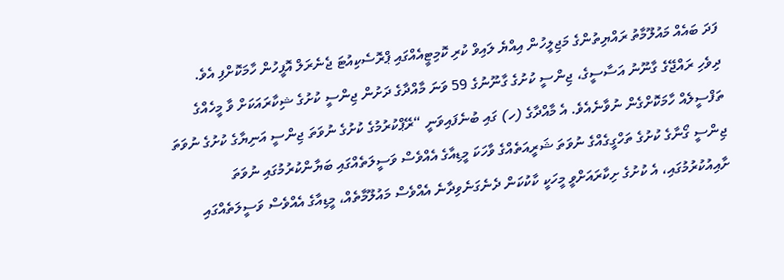ފަދަ ބައެއް މައުލޫމާތު ރައްޔިތުންގެ މަޖިލީހުން އިއްޔެ ލައިވް ކުރި ކޮމިޓީއެއްގައި ޕްރޮސެކިއުޓަ ޖެނެރަލް އޮފީހުން ހާމަކޮށްފި އެވެ.
ދިވެހި ރައްޖޭގެ ގާނޫނު އަސާސީގެ، ޖިންސީ ކުށުގެ ގާނޫނުގެ 59 ވަނަ މާއްދާގެ ދަށުން ޖިންސީ ކުށުގެ ޝިކާރައަކަށް ވާ މީހެއްގެ ތަފްސީލެއް ހާމަކޮށްގެން ނުވާނެއެވެ. އެ މާއްދާގެ (ހ) ގައި ބުނެފައިވަނީ “ރޭޕްކުރުމުގެ ކުށުގެ ނުވަތަ ޖިންސީ އަނިޔާގެ ކުށުގެ ނުވަތަ ޖިންސީ ގޯނާގެ ކުށުގެ ތަހްގީގެއްގެ ނުވަތަ ޝަރީއަތެއްގެ ވާހަކަ މީޑިއާގެ އެއްވެސް ވަސީލަތެއްގައި ބަޔާންކުރުމުގައި ނުވަތަ ށާއިއުކުރުމުގައި، އެ ކުށުގެ ށިކާރައަށްވީ މީހަކީ ކާކުކަން ދެނެގަނެވިދާނެ އެއްވެސް މައުލޫމާތެއް، މީޑިއާގެ އެއްވެސް ވަސީލަތެއްގައި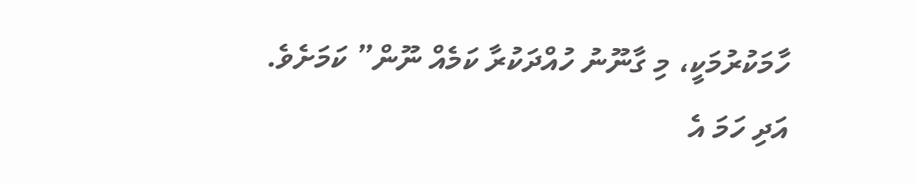ހާމަކުރުމަކީ، މި ގާނޫނު ހުއްދަކުރާ ކަމެއް ނޫން” ކަމަށެވެ.
އަދި ހަމަ އެ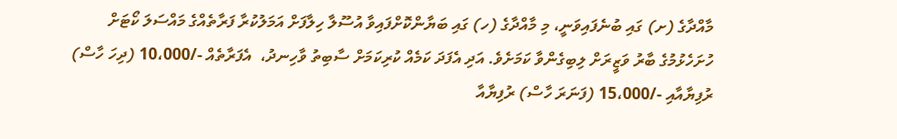މާއްދާގެ (ށ) ގައި ބުނެފައިވަނީ، މި މާއްދާގެ (ހ) ގައި ބަޔާންކޮށްފައިވާ އުސޫލާ ހިލާފަށް އަމަލުކުރާ ފަރާތެއްގެ މައްސަލަ ކޯޓަށް ހުށަހެޅުމުގެ ބާރު ވަޒީރަށް ލިބިގެންވާ ކަމަށެވެ. އަދި އެފަދަ ކަމެއް ކުރިކަމަށް ސާބިތު ވާހިނދު،  އެފަރާތެއް -/10،000 (ދިހަ ހާސް) ރުފިޔާއާއި -/15،000 (ފަނަރަ ހާސް) ރުފިޔާއާ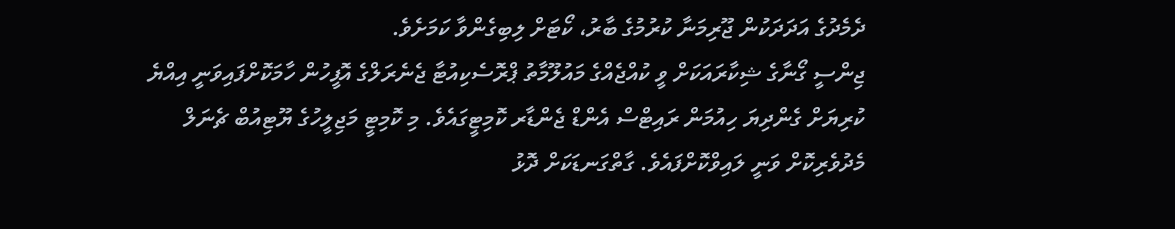ދެމެދުގެ އަދަދަކުން ޖޫރިމަނާ ކުރުމުގެ ބާރު، ކޯޓަށް ލިބިގެންވާ ކަމަށެވެ.
ޖިންސީ ގޯނާގެ ޝިކާރައަކަށް ވީ ކުއްޖެއްގެ މައުލޫމާތު ޕްރޮސެކިއުޓާ ޖެނެރަލްގެ އޮފީހުން ހާމަކޮށްފައިވަނީ އިއްޔެ ކުރިޔަށް ގެންދިޔަ ހިއުމަން ރައިޓްސް އެންޑް ޖެންޑާރ ކޮމިޓީގައެވެ. މި ކޮމިޓީ މަޖިލީހުގެ ޔޫޓިއުބް ޗެނަލް މެދުވެރިކޮށް ވަނީ ލައިވްކޮށްފައެވެ. ގާތްގަނޑަކަށް ދޮޅު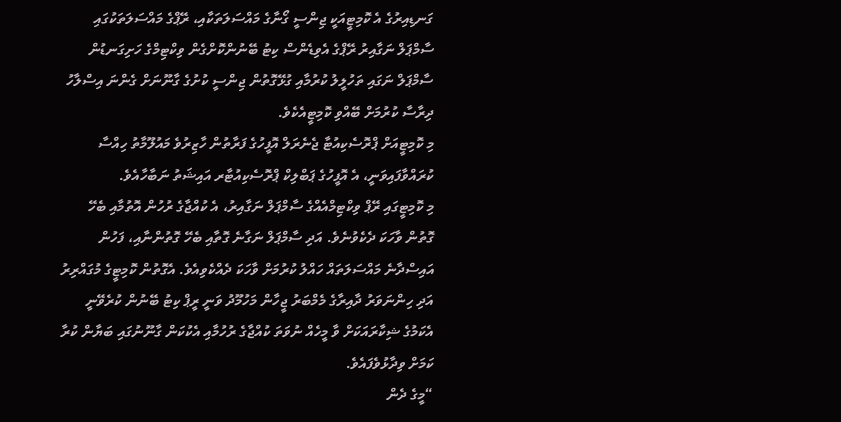ގަނޑިއިރުގެ އެ ކޮމިޓީއަކީ ޖިންސީ ގޯނާގެ މައްސަލަތަކާއި، ރޭޕްގެ މައްސަލަތަކުގައި ސާމްޕަލް ނަގާއިރު ރޭޕްގެ އެވިޑެންސް ކިޓު ބޭނުންކޮށްގެން ވިކްޓިމްގެ ހަށިގަނޑުން ސާމްޕަލް ނަގައި ތަހުލީލު ކުރުމާއި ގުޅޭގޮތުން ޖިންސީ ކުށުގެ ގާނޫނަށް ގެންނަ އިސްލާހު ދިރާސާ ކުރުމަށް ބޭއްވި ކޮމިޓީއެކެވެ.
މި ކޮމިޓީއަށް ޕްރޮސެކިއުޓާ ޖެނެރަލް އޮފީހުގެ ފަރާތުން ހާޒިރުވެ މައުލޫމާތު ހިއްސާ ކުރައްވާފައިވަނީ، އެ އޮފީހުގެ ޕަބްލިކް ޕްރޮސެކިއުޓާރ އައިޝަތު ނަބާހާއެވެ.
މި ކޮމިޓީގައި ރޭޕް ވިކްޓިމްއެއްގެ ސާމްޕަލް ނަގާއިރު، އެ ކުއްޖާގެ ރުހުން އޮތުމާއި ބެހޭ ގޮތުން ވާހަކަ ދެކެވުނެވެ. އަދި ސާމްޕަލް ނަގާނެ ގޮތާއި ބެހޭ ގޮތުންނާއި، ފަހުން އައިސްދާނެ މައްސަލަތައް ހައްލު ކުރުމަށް ވާހަކަ ދެއްކެވިއެވެ. އެގޮތުން ކޮމިޓީގެ މުގައްރިރު އަދި ހިންނަވަރު ދާއިރާގެ މެމްބަރު ޖީހާން މަހުމޫދު ވަނީ ރީޕް ކިޓު ބޭނުން ކުރެވޭނީ އެކަމުގެ ޝިކާރައަކަށް ވާ މީހެއް ނުވަތަ ކުއްޖާގެ ރުހުމާއި އެކުކަން ގާނޫނުގައި ބަޔާން ކުރާ ކަމަށް ވިދާޅުވެފައެވެ.
“މީގެ ދެން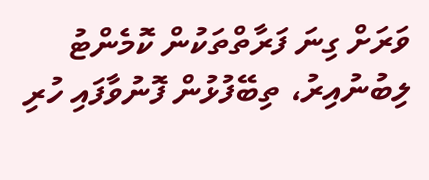ވަރަށް ގިނަ ފަރާތްތަކުން ކޮމެންޓު ލިބުނުއިރު، ތިބޭފުޅުން ފޮނުވާފައި ހުރި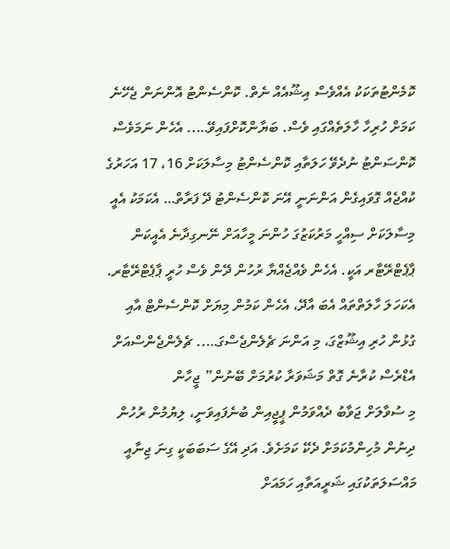ކޮމެންޓުތަކަކު އެއްވެސް އިޝޫއެއް ނެތް. ކޮންސެންޓު އޮންނަން ޖެހޭނެ ކަމަށް ހުރިހާ ހާލަތެއްގައި ވެސް. ބަޔާންކޮށްފައިވޭ….. އެހެން ނަމަވެސް ކޮންސަންޓު ނުދެވޭ ހަލަތާއި ކޮންސެންޓު މިސާލަކަށް 16، 17 އަހަރުގެ ކުއްޖެއް ގޮވައިގެން އަންނަނީ އޭނަ ކޮންސެންޓު ދޭ ފަރާތް… އެކަމަކު އެއީ މިސާލަކަށް ސިއްހީ މަރުކަޒުގަ ހުންނަ މީހާއަށް ނޭނގިދާނެ އެއީކަން ޕާޕެޓްރޭޓާރ އަކީ. އެހެން ވެއްޖެއްޔާ ރުހުން ދޭން ވެސް ހުރީ ޕާޕެޓްރޭޓާރ. އެކަހަލަ ހާލަތްތައް އެބަ އާދޭ، އެހެން ކަމުން މިޔަށް ކޮންސެންޓް އާއި ގުޅުން ހުރި އިޝޫޒްގަ، މި އަންނަ ޗެލެންޖެސްގަ….. ޗެލެންޖެންސްއަށް އެޑްރެސް ކުރާނެ ގޮތް މަޝަވަރާ ކުރުމަށް ބޭނުން” ޖީހާން
މި ސުވާލަށް ޖަވާބު ދެއްވަމުން ޕީޖީއިން ބުނެފައިވަނީ، ލިޔުމުން ރުހުން ދިނުން މުހިންމުކަމަށް ދެކޭ ކަމަށެވެ. އަދި އޭގެ ސަބަބަކީ ގިނަ ޖިނާއީ މައްސަލަތަކުގައި ޝަރީއަތާއި ހަމައަށް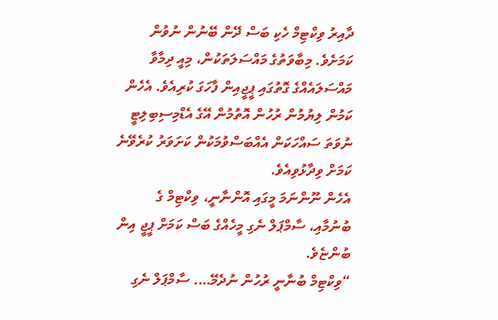ދާއިރު ވިކްޓިމް ހެކި ބަސް ދޭން ބޭނުން ނުވުން ކަމަށެވެ. މިބާވަތުގެ މައްސަލަތަކުން، މިއީ ދިމާވާ މައްސަލައެއްގެ ގޮތުގައި ޕީޖީއިން ފާހަގަ ކުރިއެވެ. އެހެން ކަމުން ލިޔުމުން ރުހުން އޮތުމުން އޭގެ އެޑްމިސިބިލިޓީ ނުވަތަ ސައްހަކަން އެއްބަސްވުމަކުން ކަށަވަރު ކުރެވޭނެ ކަމަށް ވިދާޅުވިއެވެ.
އެހެން ނޫންނަމަ މީގައި އޮންނާނީ، ވިކްޓިމް ގެ ބުނުމާއި، ސާމްޕަލް ނެގި މީހެއްގެ ބަސް ކަމަށް ޕީޖީ އިން ބުންޏެވެ.
“ވިކްޓިމް ބުނާނީ ރުހުން ނުދެމޭ…. ސާމްޕަލް ނެގި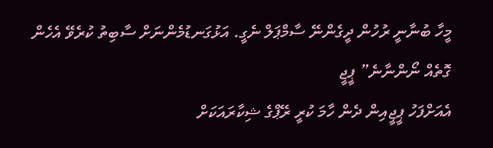މީހާ ބުނާނީ ރުހުން ދީގެންނޭ ސާމްޕަލް ނެގީ. އަޅުގަނޑުމެންނަށް ސާބިތު ކުރެވޭ އެހެން ގޮތެއް ނޯންނާނެ” ޕީޖީ
އެއަށްފަހު ޕީޖީއިން ދެން ހާމަ ކުރީ ރޭޕްގެ ޝިކާރައަކަށް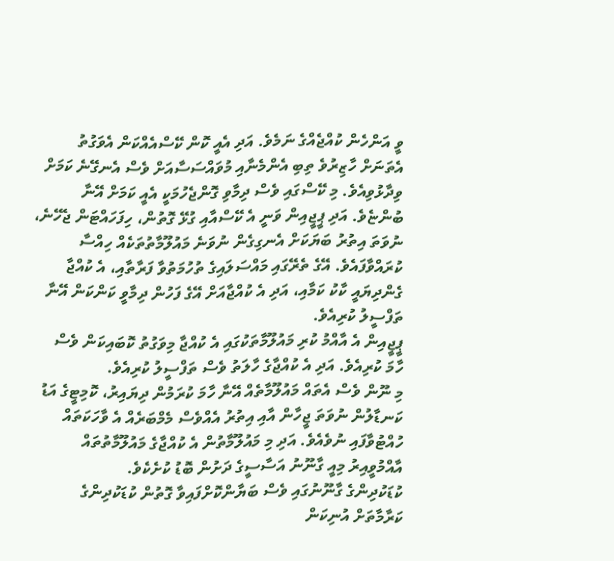ވީ އަންހެން ކުއްޖެއްގެ ނަމެވެ. އަދި އެއީ ކޮން ކޭސްއެއްކަން އެވަގުތު އެތަނަށް ހާޒިރުވެ ތިބި އެންމެނާއި މުވައްސަސާއަށް ވެސް އެނގޭނެ ކަމަށް ވިދާޅުވިއެވެ. މި ކޭސްގައި ވެސް ދިމާވި ގޮންޖެހުމަކީ އެއީ ކަމަށް އޭނާ ބުންޏެވެ. އަދި ޕީޖީއިން ވަނީ އެ ކޭސްއާއި ގުޅޭ ގޮތުން، ހިފަހައްޓަން ޖެހޭނެ، ނުވަތަ އިތުރު ބަޔަކަށް އެނގިގެން ނުވަނެ މައުލޫމާތުތަކެއް ހިއްސާ ކުރައްވާފައެވެ. އޭގެ ތެރޭގައި މައްސަލައިގެ ތުހުމަތުވާ ފަރާތާއި، އެ ކުއްޖާ ގެންދިޔައީ ކާކު ކަމާއި، އަދި އެ ކުއްޖާއަށް އޭގެ ފަހުން ދިމާވީ ކަންކަން އޭނާ ތަފްސީލު ކުރިއެވެ.
ޕީޖީއިން އެ އާއްމު ކުރި މައުލޫމާތަކުގައި އެ ކުއްޖާ މިވަގުތު ކޮބައިކަން ވެސް ހާމަ ކުރިއެވެ. އަދި އެ ކުއްޖާގެ ހާލަތު ވެސް ތަފްސީލު ކުރިއެވެ.
މި ނޫން ވެސް އެތައް މައުލޫމާތެއް އޭނާ ހާމަ ކުރަމުން ދިޔައިރު، ކޮމިޓީގެ އަޑު ކަނޑާލުން ނުވަތަ ޖީހާން އާއި އިތުރު އެއްވެސް މެމްބަރެއް އެ ވާހަކަތައް ހުއްޓުވާފައި ނުވެއެވެ. އަދި މި މައުލޫމާތުން އެ ކުއްޖާގެ މައުލޫމާތުތައް އާއްމުވީއިރު މިއީ ގާނޫނު އަސާސީގެ ދަށުން ބޮޑު ކުށެކެވެ.
ކުޑަކުދިންގެ ގާނޫނުގައި ވެސް ބަޔާންކޮށްފައިވާ ގޮތުން ކުޑަކުދިންގެ ކަރާމާތަށް އުނިކަން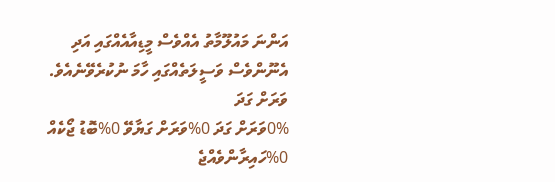އަންނަ މައުލޫމާތު އެއްވެސް މީޑިއާއެއްގައި އަދި އެނޫންވެސް ވަސީލަތެއްގައި ހާމަ ނުކުރެވޭނެއެވެ.
ވަރަށް ގަދަ
0%ވަރަށް ގަދަ 0%ވަރަށް ގަޔާވޭ 0%ބޮޑު ޖޯކެއް 0%ހައިރާންވެއްޖެ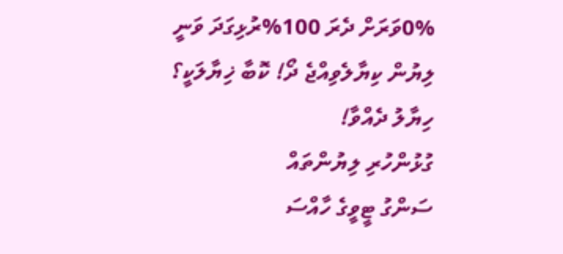0%ވަރަށް ދެރަ 100%ރުޅިގަދަ ވަނީ
ލިޔުން ކިޔާލެވިއްޖެ ދޯ! ކޮބާ ޚިޔާލަކީ؟
ހިޔާލު ދެއްވާ!
ގުޅުންހުރި ލިޔުންތައް
ސަންގު ޓީވީގެ ހާއްސަ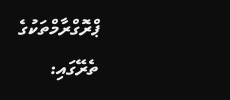ޕްރޮގްރާމްތަކުގެ ތެރޭގައި: